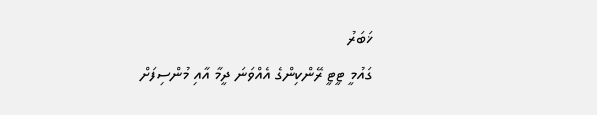ޚަބަރު
ގައުމީ ޓީޓީ ރޭންކިންގެ އެއްވަނަ ދީމާ އާއި މުންސިފަށް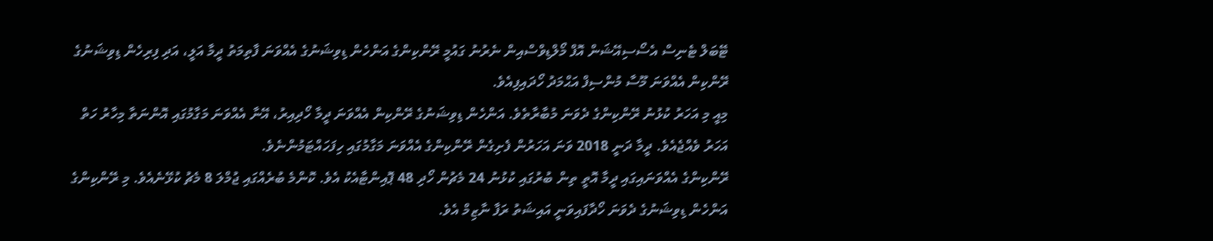ޓޭބަލް ޓެނިސް އެސޯސިއޭޝަން އޮފް މޯލްޑިވްސްއިން ނެރުނު ގައުމީ ރޭންކިންގެ އަންހެން ޑިވިޝަނުގެ އެއްވަނަ ފާތިމަތު ދީމާ އަލީ، އަދި ފިރިހެން ޑިވިޝަނުގެ ރޭންކިން އެއްވަނަ މޫސާ މުންސިފް އަޙްމަދު ހޯދައިފިއެވެ.
މިއީ މި އަހަރު ކުޅުނު ރޭންކިންގެ ދެވަނަ މުބާރާތެވެ. އަންހެން ޑިވިޝަނުގެ ރޭންކިން އެއްވަނަ ދީމާ ހޯދިއިރު، އޭނާ އެއްވަނަ މަގާމުގައި އޮންނަތާ މިހާރު ހަތް އަހަރު ވެއްޖެއެވެ. ދީމާ ދަނީ 2018 ވަނަ އަހަރުން ފެށިގެން ރޭންކިންގެ އެއްވަނަ މަގާމުގައި ހިފަހައްޓަމުންނެވެ.
ރޭންކިންގެ އެއްވަނައިގައި ދީމާ އޮތީ ތިން ބުރުގައި ކުޅުނު 24 މެޗުން ހޯދި 48 ޕޮއިންޓާއެކު އެވެ. ކޮންމެ ބުރެއްގައި ޖުމްލަ 8 މެޗު ކުޅޭނެއެވެ. މި ރޭންކިންގެ އަންހެން ޑިވިޝަނުގެ ދެވަނަ ހޯދާފައިވަނީ އައިޝަތު ރަފާ ނާޒިމް އެވެ.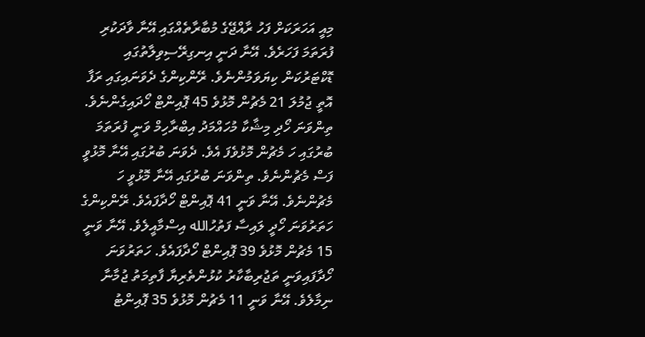މިއީ އަހަރަކަށް ފަހު ރާއްޖޭގެ މުބާރާތެއްގައި އޭނާ ވާދަކުރި ފުރަތަމަ ފަހަރެވެ. އޭނާ ދަނީ އިނގިރޭސިވިލާތުގައި ޑޮކްޓަރުކަން ކިޔަވަމުންނެވެ. ރޭންކިންގެ ދެވަނައިގައި ރަފާ އޮތީ ޖުމުލަ 21 މެޗުން މޮޅުވެ 45 ޕޮއިންޓް ހޯދައިގެންނެވެ.
ތިންވަނަ ހޯދި މިޝާކާ މުހައްމަދު އިބްރާހިމް ވަނީ ފުރަތަމަ ބުރުގައި ހަ މެޗުން މޮޅުވެފަ އެވެ. ދެވަނަ ބުރުގައި އޭނާ މޮޅުވީ ފަސް މެޗުންނެވެ. ތިންވަނަ ބުރުގައި އޭނާ މޮޅުވީ ހަ މެޗުންނެވެ. އޭނާ ވަނީ 41 ޕޮއިންޓް ހޯދާފައެވެ. ރޭންކިންގެ ހަތަރުވަނަ ހޯދީ ލައިސާ ފަތުހުالله އިސްމާއީލެވެ. އޭނާ ވަނީ 15 މެޗުން މޮޅުވެ 39 ޕޮއިންޓް ހޯދާފައެވެ. ހަތަރުވަނަ ހޯދާފައިވަނީ ތަޖުރިބާކާރު ކުޅުންތެރިޔާ ފާތިމަތު ޖުމާނާ ނިމާލެވެ. އޭނާ ވަނީ 11 މެޗުން މޮޅުވެ 35 ޕޮއިންޓު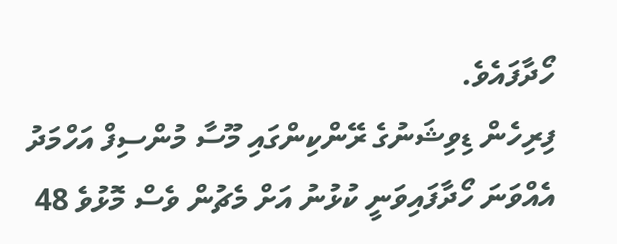ހޯދާފައެވެ.
ފިރިހެން ޑިވިޝަނުގެ ރޭންކިންގައި މޫސާ މުންސިފް އަހްމަދު އެއްވަނަ ހޯދާފައިވަނީ ކުޅުނު އަށް މެޗުން ވެސް މޮޅުވެ 48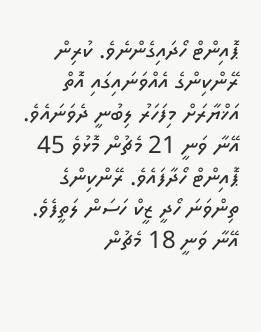ޕޮއިންޓް ހޯދައިގެންނެވެ. ކުރިން ރޭންކިންގެ އެއްވަނައިގައި އޮތް އަޚްޔާރަށް މިފަހަރު ލިބުނީ ދެވަނައެވެ. އޭނާ ވަނީ 21 މެޗުން މޮޅުވެ 45 ޕޮއިންޓް ހޯދާފައެވެ. ރޭންކިންގެ ތިންވަނަ ހޯދީ ޒީކް ހަސަން ލަތީފެވެ. އޭނާ ވަނީ 18 މެޗުން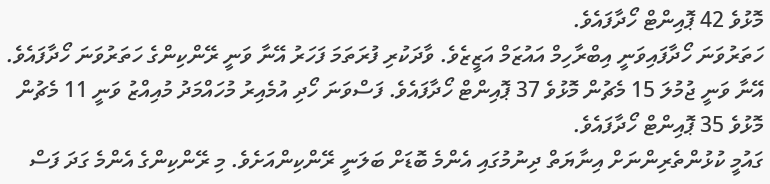މޮޅުވެ 42 ޕޮއިންޓް ހޯދާފައެވެ.
ހަތަރުވަނަ ހޯދާފައިވަނީ އިބްރާހިމް އައުޒަމް އަޒީޒެވެ. ވާދަކުރި ފުރަތަމަ ފަހަރު އޭނާ ވަނީ ރޭންކިންގެ ހަތަރުވަނަ ހޯދާފައެވެ. އޭނާ ވަނީ ޖުމުލަ 15 މެޗުން މޮޅުވެ 37 ޕޮއިންޓް ހޯދާފައެވެ. ފަސްވަނަ ހޯދި އުމެއިރު މުހައްމަދު މުއިއްޒު ވަނީ 11 މެޗުން މޮޅުވެ 35 ޕޮއިންޓް ހޯދާފައެވެ.
ގައުމީ ކުޅުންތެރިންނަށް އިނާޔަތް ދިނުމުގައި އެންމެ ބޮޑަށް ބަލަނީ ރޭންކިންއަށެވެ. މި ރޭންކިންގެ އެންމެ ގަދަ ފަސް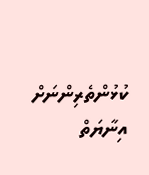ކުޅުންތެރިންނަށް އިނާޔަތް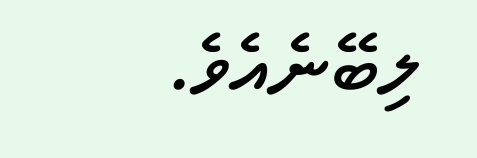ލިބޭނެއެވެ.